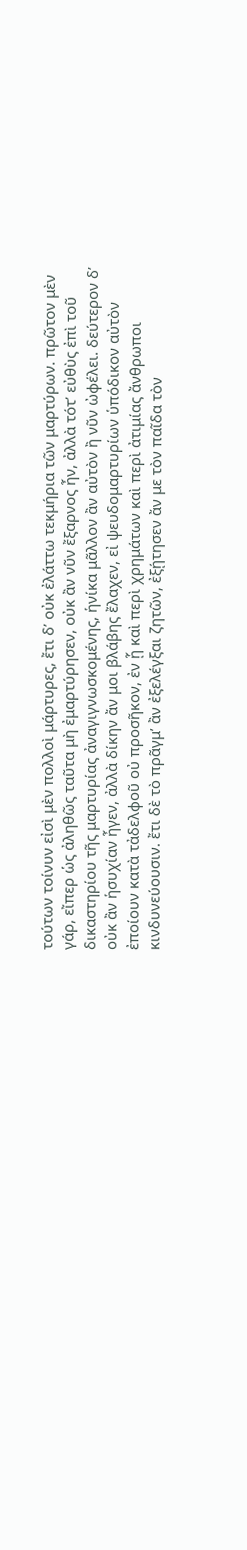τούτων τοίνυν εἰσὶ μὲν πολλοὶ μάρτυρες, ἔτι δʼ οὐκ ἐλάττω τεκμήρια τῶν μαρτύρων. πρῶτον μὲν γάρ, εἴπερ ὡς ἀληθῶς ταῦτα μὴ ἐμαρτύρησεν, οὐκ ἂν νῦν ἔξαρνος ἦν, ἀλλὰ τότʼ εὐθὺς ἐπὶ τοῦ δικαστηρίου τῆς μαρτυρίας ἀναγιγνωσκομένης, ἡνίκα μᾶλλον ἂν αὐτὸν ἢ νῦν ὠφέλει. δεύτερον δʼ οὐκ ἂν ἡσυχίαν ἦγεν, ἀλλὰ δίκην ἄν μοι βλάβης ἔλαχεν, εἰ ψευδομαρτυρίων ὑπόδικον αὐτὸν ἐποίουν κατὰ τἀδελφοῦ οὐ προσῆκον, ἐν ᾗ καὶ περὶ χρημάτων καὶ περὶ ἀτιμίας ἄνθρωποι κινδυνεύουσιν. ἔτι δὲ τὸ πρᾶγμʼ ἂν ἐξελέγξαι ζητῶν, ἐξῄτησεν ἄν με τὸν παῖδα τὸν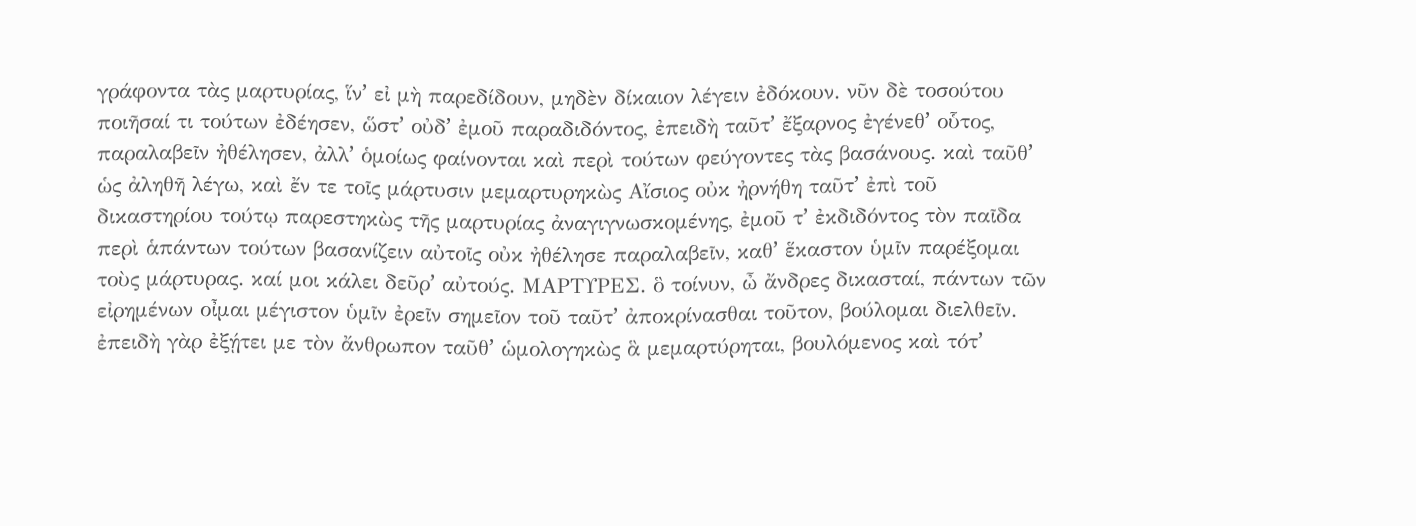γράφοντα τὰς μαρτυρίας, ἵνʼ εἰ μὴ παρεδίδουν, μηδὲν δίκαιον λέγειν ἐδόκουν. νῦν δὲ τοσούτου ποιῆσαί τι τούτων ἐδέησεν, ὥστʼ οὐδʼ ἐμοῦ παραδιδόντος, ἐπειδὴ ταῦτʼ ἔξαρνος ἐγένεθʼ οὗτος, παραλαβεῖν ἠθέλησεν, ἀλλʼ ὁμοίως φαίνονται καὶ περὶ τούτων φεύγοντες τὰς βασάνους. καὶ ταῦθʼ ὡς ἀληθῆ λέγω, καὶ ἔν τε τοῖς μάρτυσιν μεμαρτυρηκὼς Αἴσιος οὐκ ἠρνήθη ταῦτʼ ἐπὶ τοῦ δικαστηρίου τούτῳ παρεστηκὼς τῆς μαρτυρίας ἀναγιγνωσκομένης, ἐμοῦ τʼ ἐκδιδόντος τὸν παῖδα περὶ ἁπάντων τούτων βασανίζειν αὐτοῖς οὐκ ἠθέλησε παραλαβεῖν, καθʼ ἕκαστον ὑμῖν παρέξομαι τοὺς μάρτυρας. καί μοι κάλει δεῦρʼ αὐτούς. ΜΑΡΤΥΡΕΣ. ὃ τοίνυν, ὦ ἄνδρες δικασταί, πάντων τῶν εἰρημένων οἶμαι μέγιστον ὑμῖν ἐρεῖν σημεῖον τοῦ ταῦτʼ ἀποκρίνασθαι τοῦτον, βούλομαι διελθεῖν. ἐπειδὴ γὰρ ἐξῄτει με τὸν ἄνθρωπον ταῦθʼ ὡμολογηκὼς ἃ μεμαρτύρηται, βουλόμενος καὶ τότʼ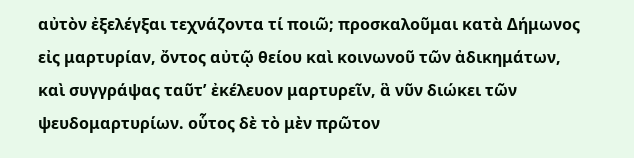αὐτὸν ἐξελέγξαι τεχνάζοντα τί ποιῶ; προσκαλοῦμαι κατὰ Δήμωνος εἰς μαρτυρίαν, ὄντος αὐτῷ θείου καὶ κοινωνοῦ τῶν ἀδικημάτων, καὶ συγγράψας ταῦτʼ ἐκέλευον μαρτυρεῖν, ἃ νῦν διώκει τῶν ψευδομαρτυρίων. οὗτος δὲ τὸ μὲν πρῶτον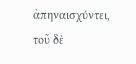ἀπηναισχύντει, τοῦ δὲ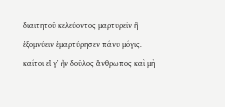διαιτητοῦ κελεύοντος μαρτυρεῖν ἢ ἐξομνύειν ἐμαρτύρησεν πάνυ μόγις. καίτοι εἴ γʼ ἦν δοῦλος ἅνθρωπος καὶ μὴ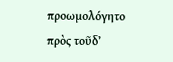προωμολόγητο πρὸς τοῦδʼ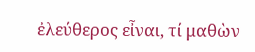ἐλεύθερος εἶναι, τί μαθὼν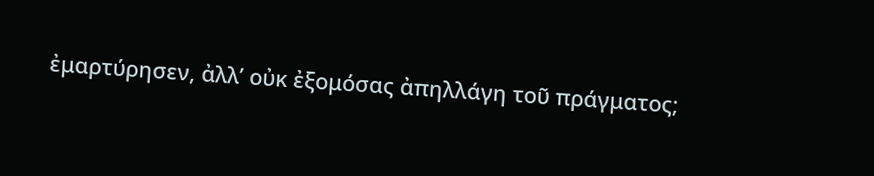ἐμαρτύρησεν, ἀλλʼ οὐκ ἐξομόσας ἀπηλλάγη τοῦ πράγματος;